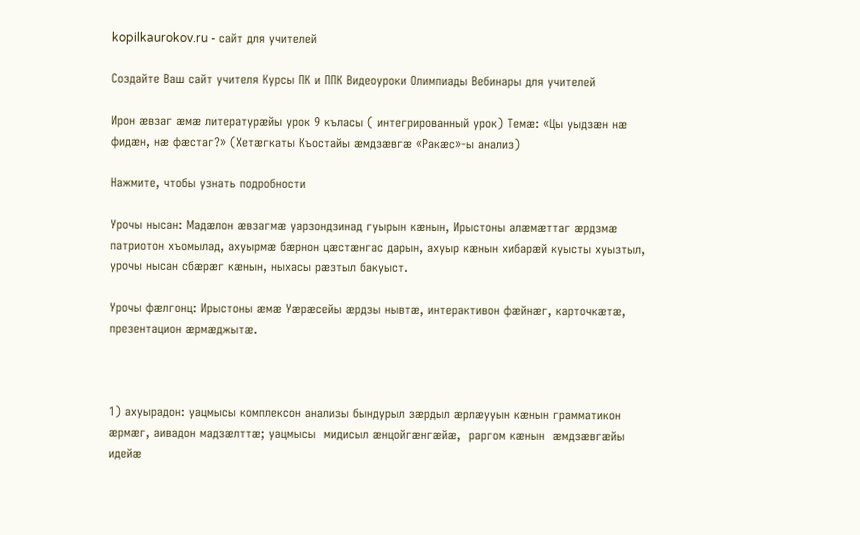kopilkaurokov.ru - сайт для учителей

Создайте Ваш сайт учителя Курсы ПК и ППК Видеоуроки Олимпиады Вебинары для учителей

Ирон æвзаг æмæ литературæйы урок 9 къласы ( интегрированный урок) Темæ: «Цы уыдзæн нæ фидæн, нæ фæстаг?» (Хетæгкаты Къостайы æмдзæвгæ «Ракæс»-ы анализ)

Нажмите, чтобы узнать подробности

Урочы нысан: Мадӕлон ӕвзагмӕ уарзондзинад гуырын кæнын, Ирыстоны алӕмæттаг ӕрдзмӕ патриотон хъомылад, ахуырмӕ бӕрнон цӕстӕнгас дарын, ахуыр кӕнын хибарӕй куысты хуызтыл, урочы нысан сбӕрӕг кӕнын, ныхасы рӕзтыл бакуыст.

Урочы фӕлгонц: Ирыстоны ӕмӕ Уӕрӕсейы ӕрдзы нывтӕ, интерактивон фӕйнӕг, карточкæтӕ, презентацион ӕрмӕджытӕ.



1) ахуырадон: уацмысы комплексон анализы бындурыл зæрдыл æрлæууын кæнын грамматикон æрмæг, аивадон мадзæлттæ; уацмысы  мидисыл æнцойгæнгæйæ,  раргом кæнын  æмдзæвгæйы идейæ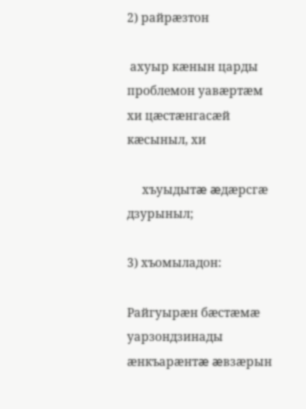2) райрæзтон

 ахуыр кæнын царды проблемон уавæртæм хи цæстæнгасæй кæсыныл, хи

     хъуыдытæ æдæрсгæ дзурыныл;

3) хъомыладон:

Райгуырæн бæстæмæ уарзондзинады æнкъарæнтæ æвзæрын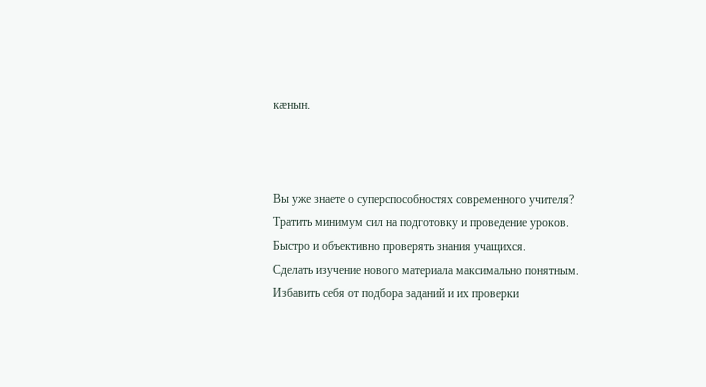кæнын.



Вы уже знаете о суперспособностях современного учителя?
Тратить минимум сил на подготовку и проведение уроков.
Быстро и объективно проверять знания учащихся.
Сделать изучение нового материала максимально понятным.
Избавить себя от подбора заданий и их проверки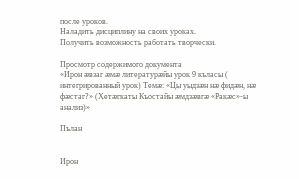после уроков.
Наладить дисциплину на своих уроках.
Получить возможность работать творчески.

Просмотр содержимого документа
«Ирон æвзаг æмæ литературæйы урок 9 къласы ( интегрированный урок) Темæ: «Цы уыдзæн нæ фидæн, нæ фæстаг?» (Хетæгкаты Къостайы æмдзæвгæ «Ракæс»-ы анализ)»

Пълан


Ирон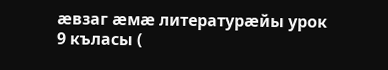æвзаг æмæ литературæйы урок 9 къласы (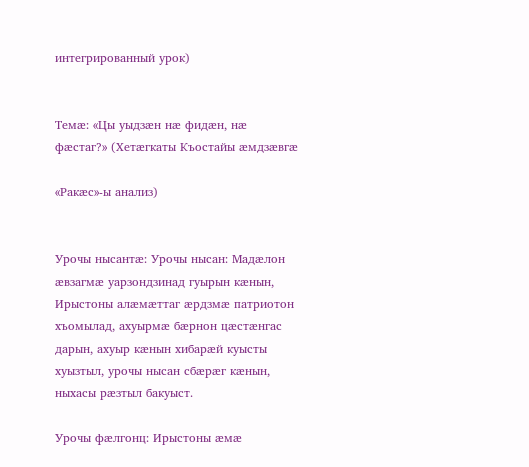интегрированный урок)


Темæ: «Цы уыдзæн нæ фидæн, нæ фæстаг?» (Хетæгкаты Къостайы æмдзæвгæ

«Ракæс»-ы анализ)


Урочы нысантæ: Урочы нысан: Мадӕлон ӕвзагмӕ уарзондзинад гуырын кæнын, Ирыстоны алӕмæттаг ӕрдзмӕ патриотон хъомылад, ахуырмӕ бӕрнон цӕстӕнгас дарын, ахуыр кӕнын хибарӕй куысты хуызтыл, урочы нысан сбӕрӕг кӕнын, ныхасы рӕзтыл бакуыст.

Урочы фӕлгонц: Ирыстоны ӕмӕ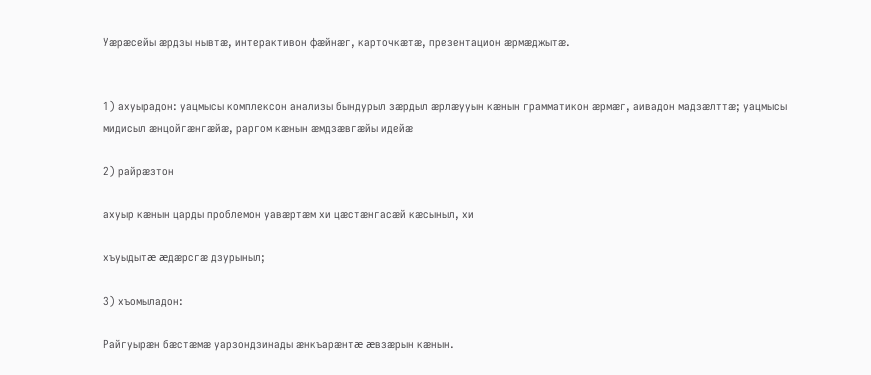Уӕрӕсейы ӕрдзы нывтӕ, интерактивон фӕйнӕг, карточкæтӕ, презентацион ӕрмӕджытӕ.


1) ахуырадон: уацмысы комплексон анализы бындурыл зæрдыл æрлæууын кæнын грамматикон æрмæг, аивадон мадзæлттæ; уацмысы мидисыл æнцойгæнгæйæ, раргом кæнын æмдзæвгæйы идейæ

2) райрæзтон

ахуыр кæнын царды проблемон уавæртæм хи цæстæнгасæй кæсыныл, хи

хъуыдытæ æдæрсгæ дзурыныл;

3) хъомыладон:

Райгуырæн бæстæмæ уарзондзинады æнкъарæнтæ æвзæрын кæнын.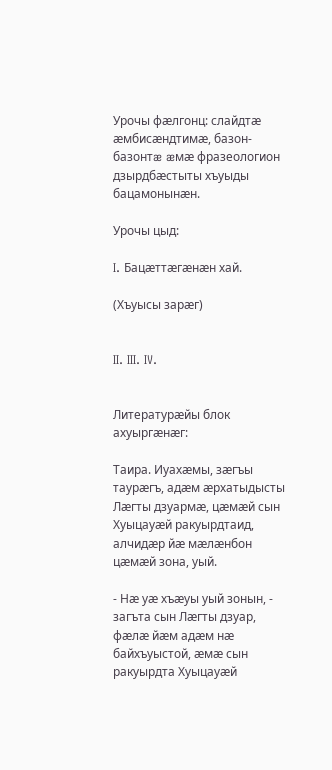Урочы фæлгонц: слайдтæ æмбисæндтимæ, базон-базонтæ æмæ фразеологион дзырдбæстыты хъуыды бацамонынæн.

Урочы цыд:

I. Бацæттæгæнæн хай.

(Хъуысы зарæг)


II. III. IV.


Литературæйы блок ахуыргæнæг:

Таира. Иуахæмы, зæгъы таурæгъ, адæм æрхатыдысты Лæгты дзуармæ, цæмæй сын Хуыцауæй ракуырдтаид, алчидæр йæ мæлæнбон цæмæй зона, уый.

- Нæ уæ хъæуы уый зонын, - загъта сын Лæгты дзуар, фæлæ йæм адæм нæ байхъуыстой, æмæ сын ракуырдта Хуыцауæй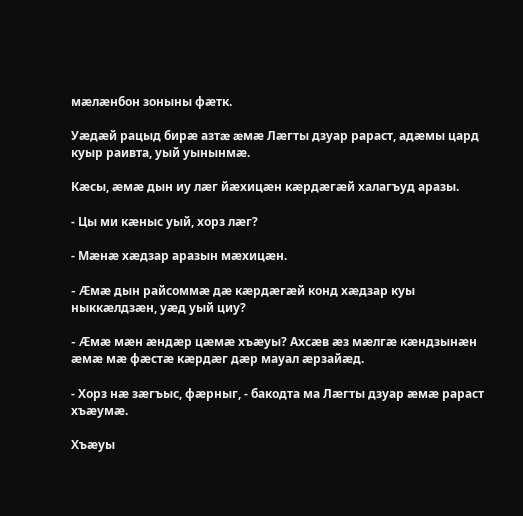мæлæнбон зоныны фæтк.

Уæдæй рацыд бирæ азтæ æмæ Лæгты дзуар рараст, адæмы цард куыр раивта, уый уынынмæ.

Кæсы, æмæ дын иу лæг йæхицæн кæрдæгæй халагъуд аразы.

- Цы ми кæныс уый, хорз лæг?

- Мæнæ хæдзар аразын мæхицæн.

- Æмæ дын райсоммæ дæ кæрдæгæй конд хæдзар куы ныккæлдзæн, уæд уый циу?

- Æмæ мæн æндæр цæмæ хъæуы? Ахсæв æз мæлгæ кæндзынæн æмæ мæ фæстæ кæрдæг дæр мауал æрзайæд.

- Хорз нæ зæгъыс, фæрныг, - бакодта ма Лæгты дзуар æмæ рараст хъæумæ.

Хъæуы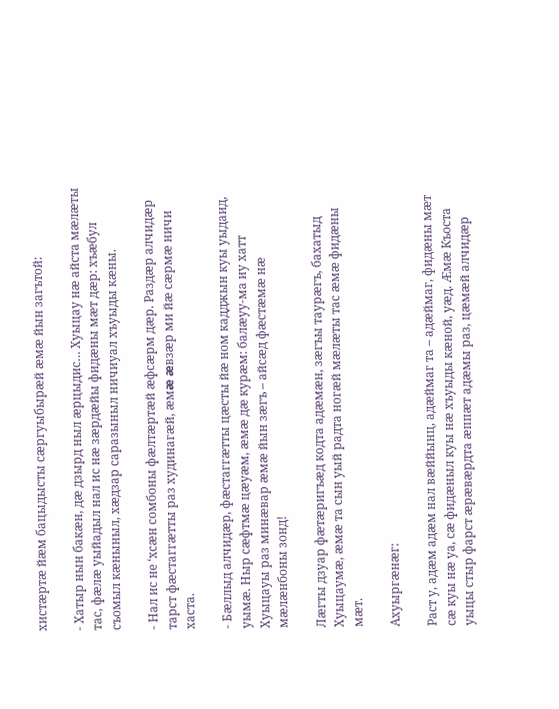хистæртæ йæм бацыдысты сæргуыбырæй æмæ йын загътой:

- Хатыр нын бакæн, дæ дзырд ныл æрцыдис… Хуыцау нæ айста мæлæты тас, фæлæ уыйадыл нал ис нæ зæрдæйы фидæны мæт дæр: хъæбул съомыл кæныныл, хæдзар саразыныл ничиуал хъуыды кæны.

- Нал ис не ‘хсæн сомбоны фæлтæртæй æфсæрм дæр. Раздæр алчидæр тарст фæстаггæтты раз худинагæй, æмæ æвзæр ми йæ сæрмæ ничи хаста.

- Бæллыд алчидæр, фæстаггæтты цæсты йæ ном кадджын куы уыдаид, уымæ. Ныр сæфтмæ цæуæм, æмæ дæ курæм: балæуу-ма иу хатт Хуыцауы раз минæвар æмæ йын зæгъ – айсæд фæстæмæ нæ мæлæнбоны зонд!

Лæгты дзуар фæтæригъæд кодта адæмæн, зæгъы таурæгъ, бахатыд Хуыцаумæ, æмæ та сын уый радта ногæй мæлæты тас æмæ фидæны мæт.

Ахуыргæнæг:

Раст у, адæм адæм нал вæййынц, адæймаг та – адæймаг, фидæны мæт сæ куы нæ уа, сæ фидæныл куы нæ хъуыды кæной, уæд. Æмæ Къоста уыцы стыр фарст æрæвæрдта æппæт адæмы раз, цæмæй алчидæр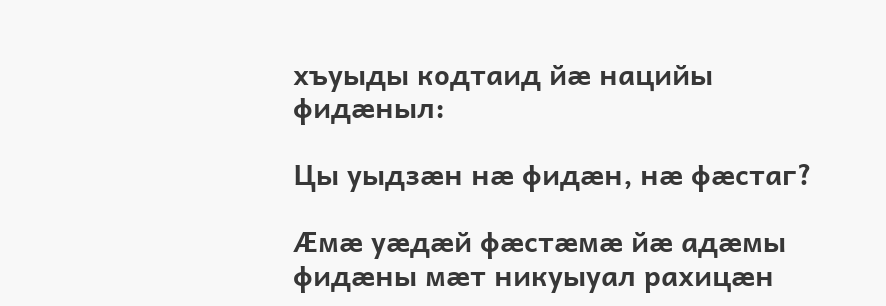хъуыды кодтаид йæ нацийы фидæныл:

Цы уыдзæн нæ фидæн, нæ фæстаг?

Æмæ уæдæй фæстæмæ йæ адæмы фидæны мæт никуыуал рахицæн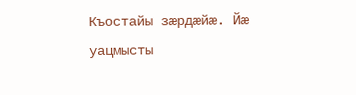Къостайы зæрдæйæ. Йæ уацмысты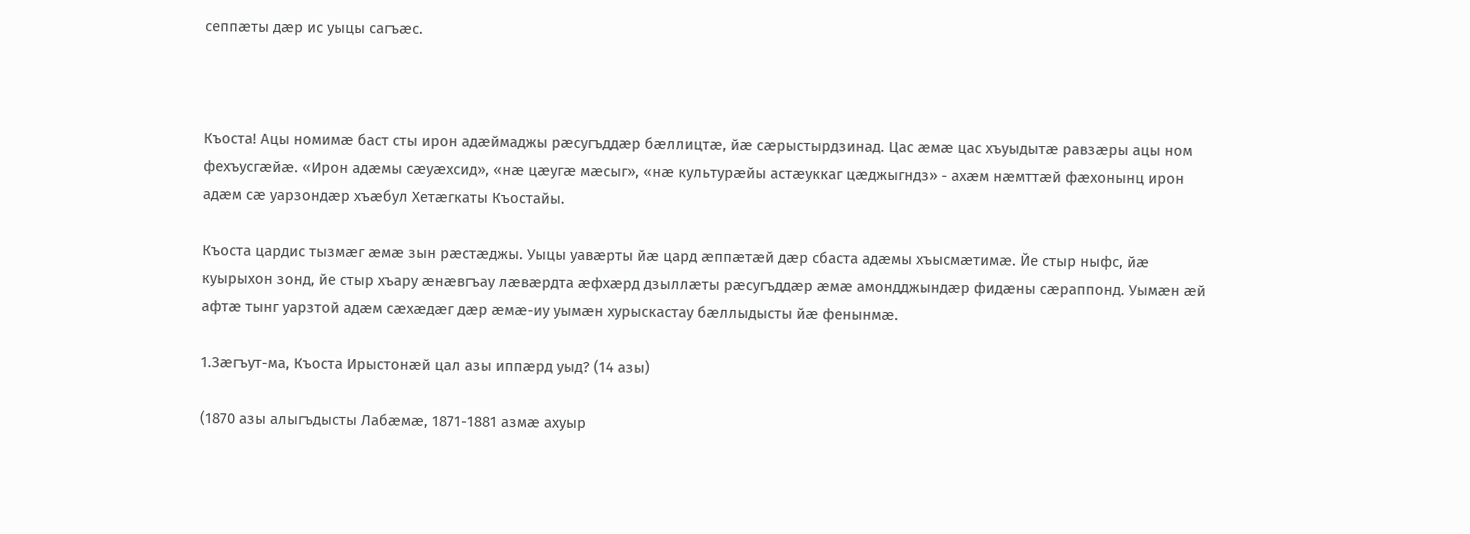сеппæты дæр ис уыцы сагъæс.



Къоста! Ацы номимæ баст сты ирон адæймаджы рæсугъддæр бæллицтæ, йæ сæрыстырдзинад. Цас æмæ цас хъуыдытæ равзæры ацы ном фехъусгæйæ. «Ирон адæмы сæуæхсид», «нæ цæугæ мæсыг», «нæ культурæйы астæуккаг цæджыгндз» - ахæм нæмттæй фæхонынц ирон адæм сæ уарзондæр хъæбул Хетæгкаты Къостайы.

Къоста цардис тызмæг æмæ зын рæстæджы. Уыцы уавæрты йæ цард æппæтæй дæр сбаста адæмы хъысмæтимæ. Йе стыр ныфс, йæ куырыхон зонд, йе стыр хъару æнæвгъау лæвæрдта æфхæрд дзыллæты рæсугъддæр æмæ амондджындæр фидæны сæраппонд. Уымæн æй афтæ тынг уарзтой адæм сæхæдæг дæр æмæ-иу уымæн хурыскастау бæллыдысты йæ фенынмæ.

1.Зæгъут-ма, Къоста Ирыстонæй цал азы иппæрд уыд? (14 азы)

(1870 азы алыгъдысты Лабæмæ, 1871-1881 азмæ ахуыр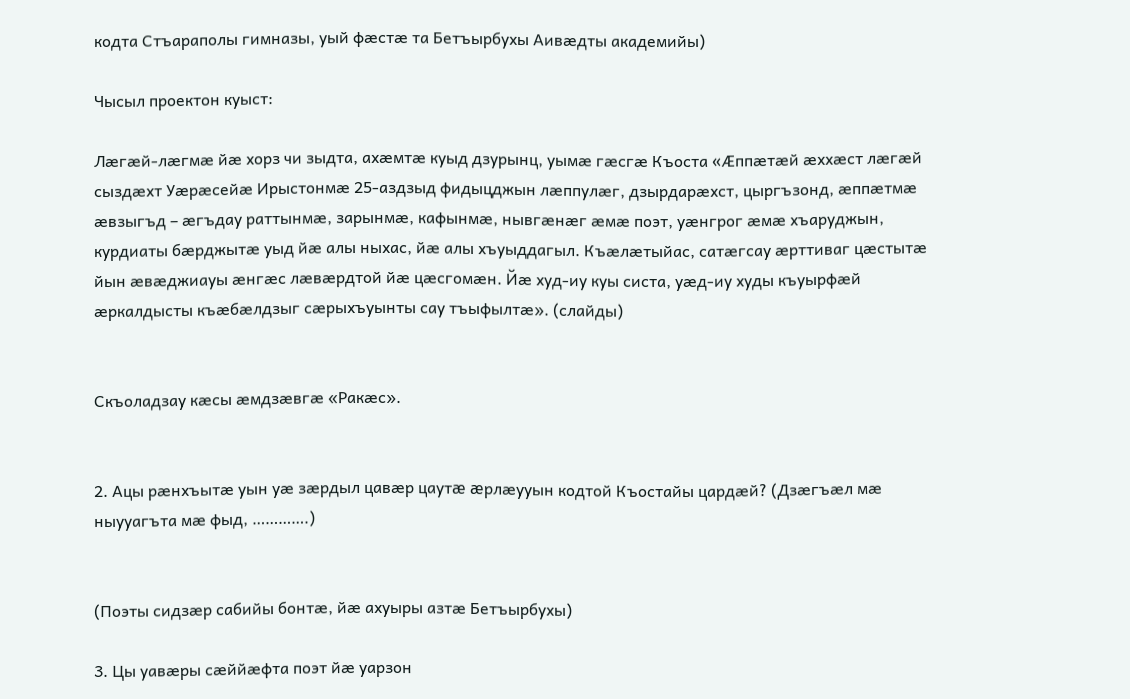кодта Стъараполы гимназы, уый фæстæ та Бетъырбухы Аивæдты академийы)

Чысыл проектон куыст:

Лæгæй-лæгмæ йæ хорз чи зыдта, ахæмтæ куыд дзурынц, уымæ гæсгæ Къоста «Æппæтæй æххæст лæгæй сыздæхт Уæрæсейæ Ирыстонмæ 25-аздзыд фидыцджын лæппулæг, дзырдарæхст, цыргъзонд, æппæтмæ æвзыгъд – æгъдау раттынмæ, зарынмæ, кафынмæ, нывгæнæг æмæ поэт, уæнгрог æмæ хъаруджын, курдиаты бæрджытæ уыд йæ алы ныхас, йæ алы хъуыддагыл. Къæлæтыйас, сатæгсау æрттиваг цæстытæ йын æвæджиауы æнгæс лæвæрдтой йæ цæсгомæн. Йæ худ-иу куы систа, уæд-иу худы къуырфæй æркалдысты къæбæлдзыг сæрыхъуынты сау тъыфылтæ». (слайды)


Скъоладзау кæсы æмдзæвгæ «Ракæс».


2. Ацы рæнхъытæ уын уæ зæрдыл цавæр цаутæ æрлæууын кодтой Къостайы цардæй? (Дзæгъæл мæ ныууагъта мæ фыд, ………….)


(Поэты сидзæр сабийы бонтæ, йæ ахуыры азтæ Бетъырбухы)

3. Цы уавæры сæййæфта поэт йæ уарзон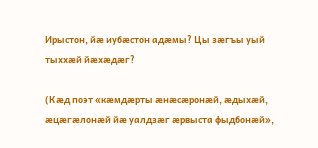Ирыстон, йæ иубæстон адæмы? Цы зæгъы уый тыххæй йæхæдæг?

(Кæд поэт «кæмдæрты æнæсæронæй, æдыхæй, æцæгæлонæй йæ уалдзæг æрвыста фыдбонæй»,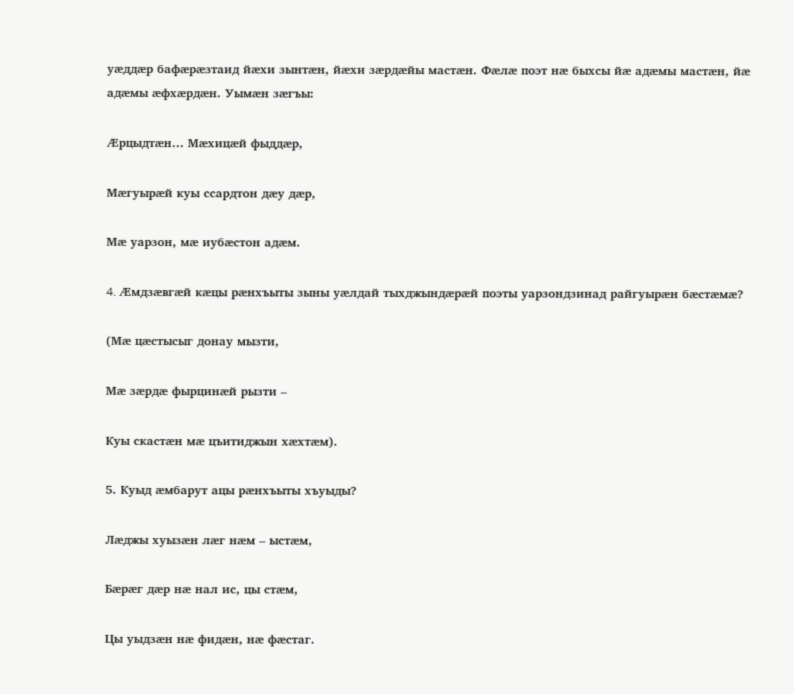уæддæр бафæрæзтаид йæхи зынтæн, йæхи зæрдæйы мастæн. Фæлæ поэт нæ быхсы йæ адæмы мастæн, йæ адæмы æфхæрдæн. Уымæн зæгъы:

Æрцыдтæн… Мæхицæй фыддæр,

Мæгуырæй куы ссардтон дæу дæр,

Мæ уарзон, мæ иубæстон адæм.

4. Æмдзæвгæй кæцы рæнхъыты зыны уæлдай тыхджындæрæй поэты уарзондзинад райгуырæн бæстæмæ?

(Мæ цæстысыг донау мызти,

Мæ зæрдæ фырцинæй рызти –

Куы скастæн мæ цъитиджын хæхтæм).

5. Куыд æмбарут ацы рæнхъыты хъуыды?

Лæджы хуызæн лæг нæм – ыстæм,

Бæрæг дæр нæ нал ис, цы стæм,

Цы уыдзæн нæ фидæн, нæ фæстаг.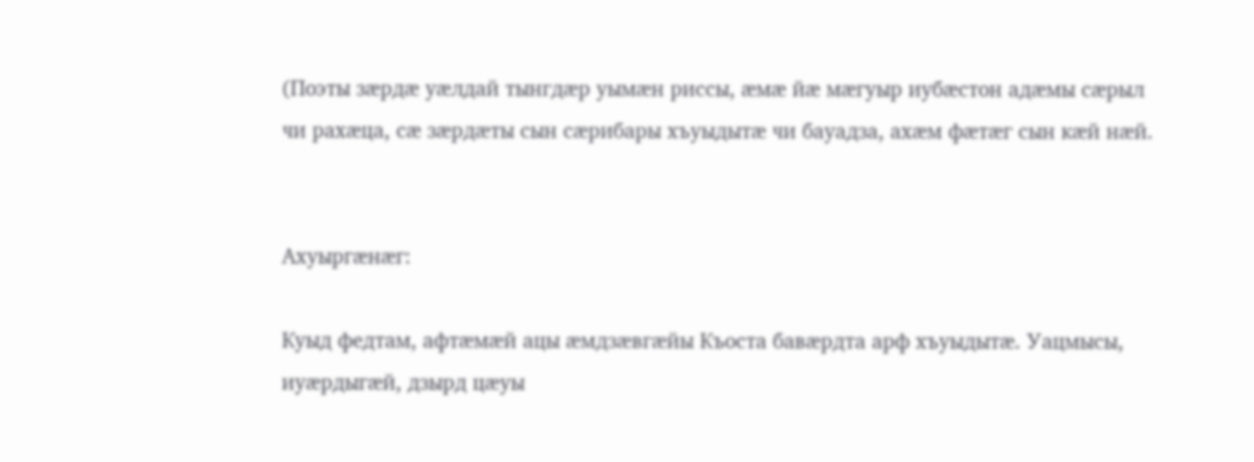(Поэты зæрдæ уæлдай тынгдæр уымæн риссы, æмæ йæ мæгуыр иубæстон адæмы сæрыл чи рахæца, сæ зæрдæты сын сæрибары хъуыдытæ чи бауадза, ахæм фæтæг сын кæй нæй.


Ахуыргæнæг:

Куыд федтам, афтæмæй ацы æмдзæвгæйы Къоста бавæрдта арф хъуыдытæ. Уацмысы, иуæрдыгæй, дзырд цæуы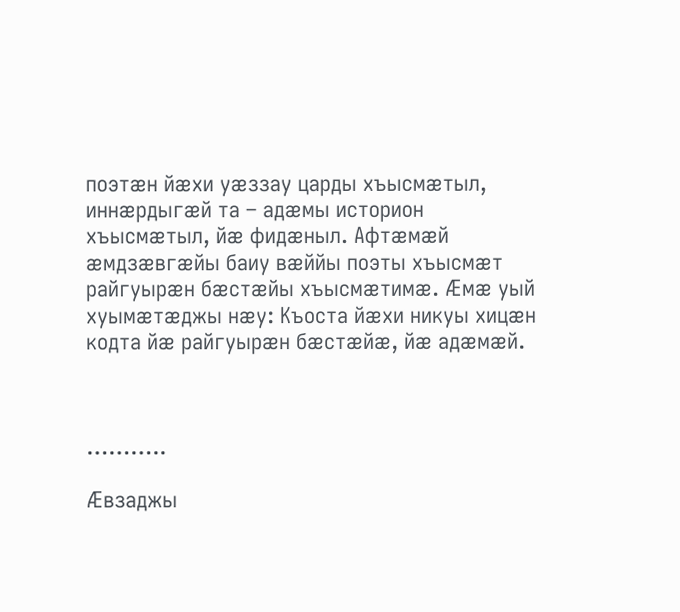поэтæн йæхи уæззау царды хъысмæтыл, иннæрдыгæй та – адæмы историон хъысмæтыл, йæ фидæныл. Афтæмæй æмдзæвгæйы баиу вæййы поэты хъысмæт райгуырæн бæстæйы хъысмæтимæ. Æмæ уый хуымæтæджы нæу: Къоста йæхи никуы хицæн кодта йæ райгуырæн бæстæйæ, йæ адæмæй.



………..

Æвзаджы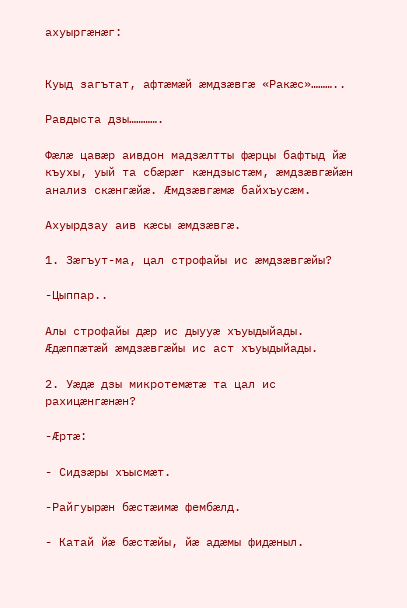ахуыргæнæг:


Куыд загътат, афтæмæй æмдзæвгæ «Ракæс»………..

Равдыста дзы………….

Фæлæ цавæр аивдон мадзæлтты фæрцы бафтыд йæ къухы, уый та сбæрæг кæндзыстæм, æмдзæвгæйæн анализ скæнгæйæ. Æмдзæвгæмæ байхъусæм.

Ахуырдзау аив кæсы æмдзæвгæ.

1. Зæгъут-ма, цал строфайы ис æмдзæвгæйы?

-Цыппар..

Алы строфайы дæр ис дыууæ хъуыдыйады. Æдæппæтæй æмдзæвгæйы ис аст хъуыдыйады.

2. Уæдæ дзы микротемæтæ та цал ис рахицæнгæнæн?

-Æртæ:

- Сидзæры хъысмæт.

-Райгуырæн бæстæимæ фембæлд.

- Катай йæ бæстæйы, йæ адæмы фидæныл.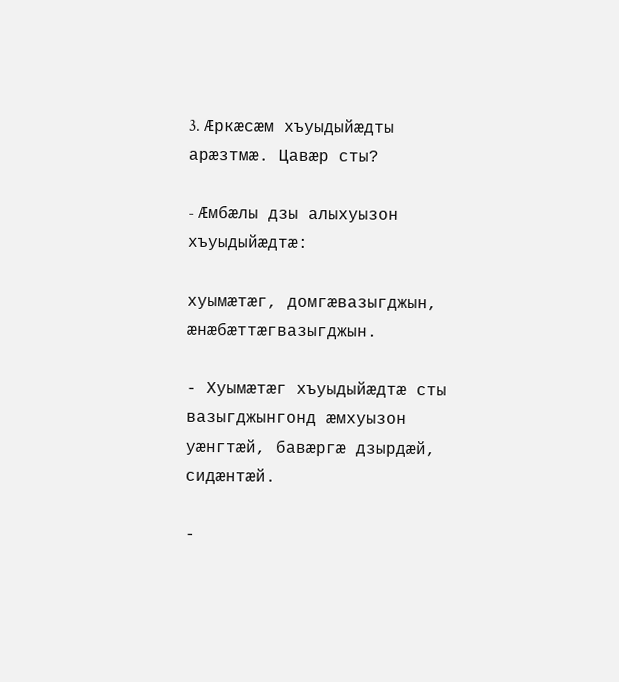3. Æркæсæм хъуыдыйæдты арæзтмæ. Цавæр сты?

- Æмбæлы дзы алыхуызон хъуыдыйæдтæ:

хуымæтæг, домгæвазыгджын, æнæбæттæгвазыгджын.

- Хуымæтæг хъуыдыйæдтæ сты вазыгджынгонд æмхуызон уæнгтæй, бавæргæ дзырдæй, сидæнтæй.

-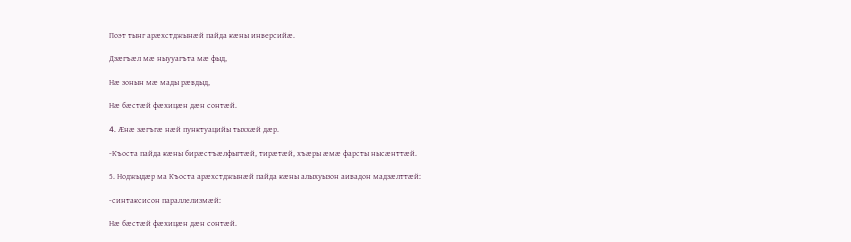Поэт тынг арæхстджынæй пайда кæны инверсийæ.

Дзæгъæл мæ ныууагъта мæ фыд,

Нæ зонын мæ мады рæвдыд,

Нæ бæстæй фæхицæн дæн сонтæй.

4. Æнæ зæгъгæ нæй пунктуацийы тыххæй дæр.

-Къоста пайда кæны бирæстъæлфыгтæй, тирæтæй, хъæры æмæ фарсты нысæнттæй.

5. Ноджыдæр ма Къоста арæхстджынæй пайда кæны алыхуызон аивадон мадзæлттæй:

-синтаксисон параллелизмæй:

Нæ бæстæй фæхицæн дæн сонтæй.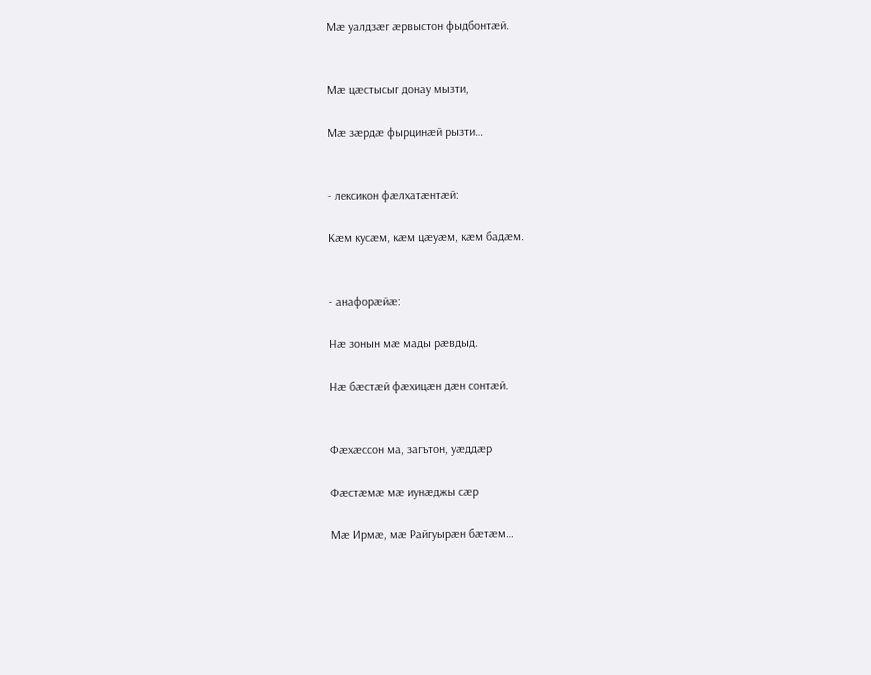Мæ уалдзæг æрвыстон фыдбонтæй.


Мæ цæстысыг донау мызти,

Мæ зæрдæ фырцинæй рызти…


- лексикон фæлхатæнтæй:

Кæм кусæм, кæм цæуæм, кæм бадæм.


- анафорæйæ:

Нæ зонын мæ мады рæвдыд.

Нæ бæстæй фæхицæн дæн сонтæй.


Фæхæссон ма, загътон, уæддæр

Фæстæмæ мæ иунæджы сæр

Мæ Ирмæ, мæ Райгуырæн бæтæм…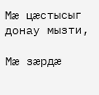Мæ цæстысыг донау мызти,

Мæ зæрдæ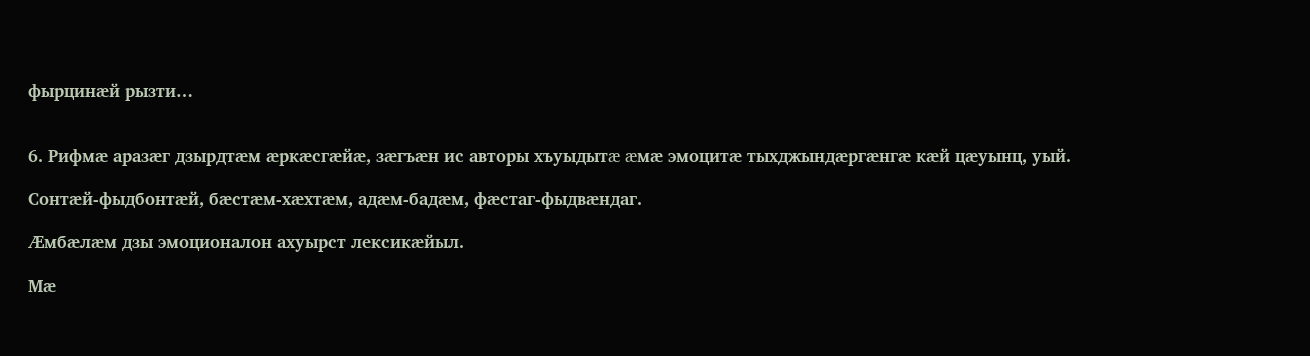фырцинæй рызти…


6. Рифмæ аразæг дзырдтæм æркæсгæйæ, зæгъæн ис авторы хъуыдытæ æмæ эмоцитæ тыхджындæргæнгæ кæй цæуынц, уый.

Сонтæй-фыдбонтæй, бæстæм-хæхтæм, адæм-бадæм, фæстаг-фыдвæндаг.

Æмбæлæм дзы эмоционалон ахуырст лексикæйыл.

Мæ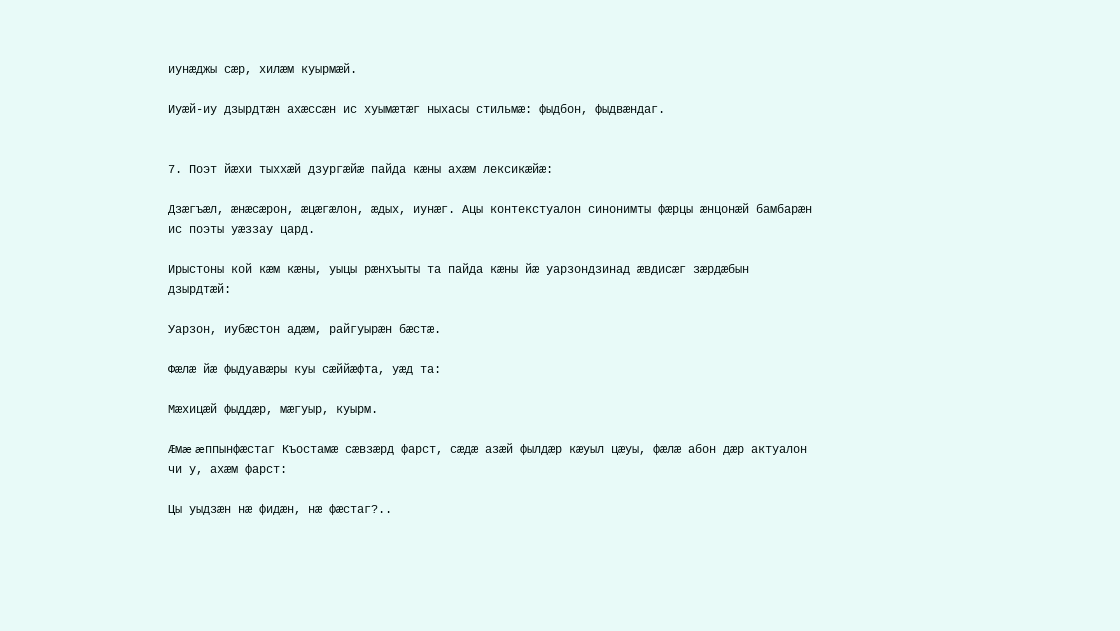иунæджы сæр, хилæм куырмæй.

Иуæй-иу дзырдтæн ахæссæн ис хуымæтæг ныхасы стильмæ: фыдбон, фыдвæндаг.


7. Поэт йæхи тыххæй дзургæйæ пайда кæны ахæм лексикæйæ:

Дзæгъæл, æнæсæрон, æцæгæлон, æдых, иунæг. Ацы контекстуалон синонимты фæрцы æнцонæй бамбарæн ис поэты уæззау цард.

Ирыстоны кой кæм кæны, уыцы рæнхъыты та пайда кæны йæ уарзондзинад æвдисæг зæрдæбын дзырдтæй:

Уарзон, иубæстон адæм, райгуырæн бæстæ.

Фæлæ йæ фыдуавæры куы сæййæфта, уæд та:

Мæхицæй фыддæр, мæгуыр, куырм.

Æмæ æппынфæстаг Къостамæ сæвзæрд фарст, сæдæ азæй фылдæр кæуыл цæуы, фæлæ абон дæр актуалон чи у, ахæм фарст:

Цы уыдзæн нæ фидæн, нæ фæстаг?..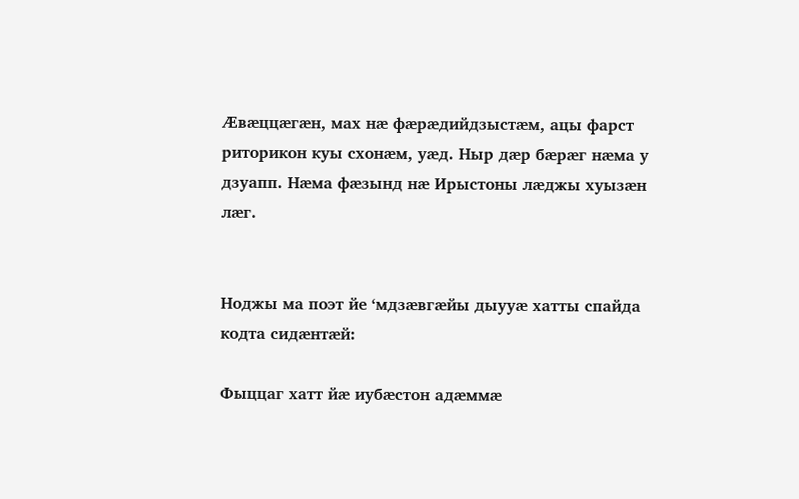Æвæццæгæн, мах нæ фæрæдийдзыстæм, ацы фарст риторикон куы схонæм, уæд. Ныр дæр бæрæг нæма у дзуапп. Нæма фæзынд нæ Ирыстоны лæджы хуызæн лæг.


Ноджы ма поэт йе ‘мдзæвгæйы дыууæ хатты спайда кодта сидæнтæй:

Фыццаг хатт йæ иубæстон адæммæ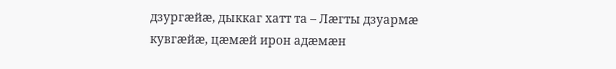дзургæйæ, дыккаг хатт та – Лæгты дзуармæ кувгæйæ, цæмæй ирон адæмæн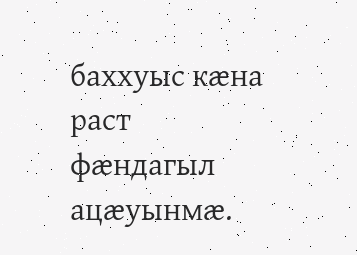баххуыс кæна раст фæндагыл ацæуынмæ.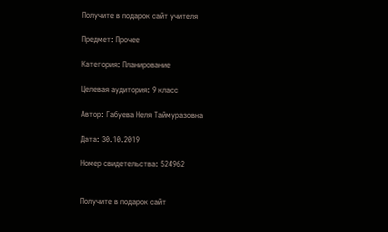Получите в подарок сайт учителя

Предмет: Прочее

Категория: Планирование

Целевая аудитория: 9 класс

Автор: Габуева Неля Таймуразовна

Дата: 30.10.2019

Номер свидетельства: 524962


Получите в подарок сайт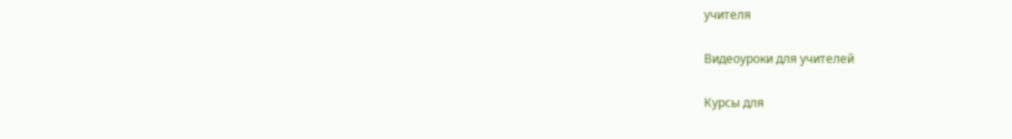учителя

Видеоуроки для учителей

Курсы для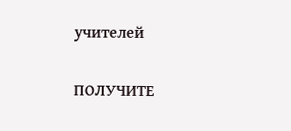учителей

ПОЛУЧИТЕ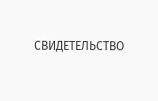СВИДЕТЕЛЬСТВО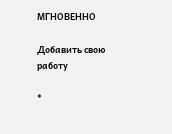МГНОВЕННО

Добавить свою работу

*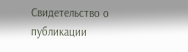Свидетельство о публикации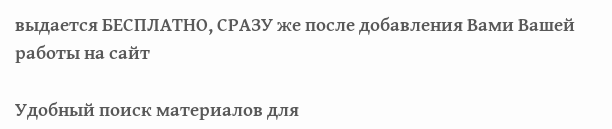выдается БЕСПЛАТНО, СРАЗУ же после добавления Вами Вашей работы на сайт

Удобный поиск материалов для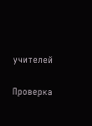учителей

Проверка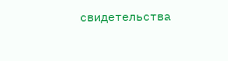свидетельства